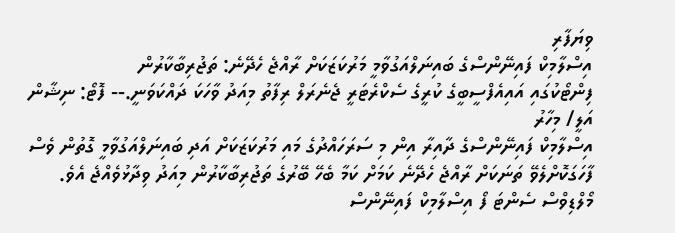ވިޔަފާރި
އިސްލާމިކް ފައިނޭންސްގެ ބައިނަލްއަގުވާމީ މަރުކަޒަކަށް ރާއްޖެ ހެދޭނެ: ތަޖުރިބާކާރުން
ފިންޓޯކުގައި އައިއެފްސީބީގެ ކުރީގެ ސެކްރެޓަރީ ޖެނެރަލް ރިފާތު މިއަދު ވާހަކަ ދައްކަވަނީ.-- ފޮޓޯ: ނިޝާން އަލީ/ މިހާރު
އިސްލާމިކް ފައިނޭންސްގެ ދާއިރާ އިން މި ސަރަހައްދުގެ މައި މަރުކަޒަކަށް އަދި ބައިނަލްއަގުވާމީ ގޮތުން ވެސް ފާހަގަކޮށްލެވޭ ތަނަކަށް ރާއްޖެ ހެދޭނެ ކަމަށް ކަމާ ބެހޭ ބޭރުގެ ތަޖުރިބާކާރުން މިއަދު ވިދާޅުވެއްޖެ އެވެ.
މޯލްޑިވްސް ސެންޓަ ފޯ އިސްލާމިކް ފައިނޭންސް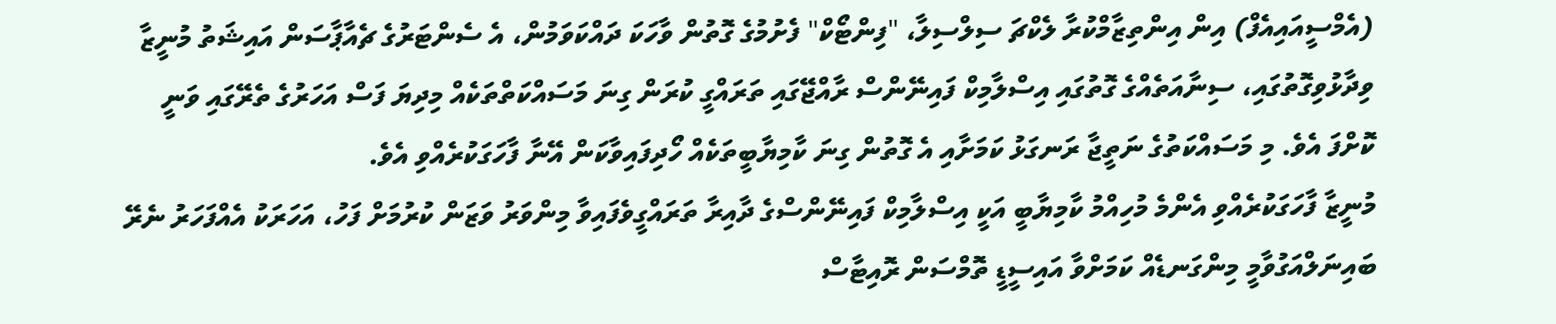(އެމްސީއައިއެފް) އިން އިންތިޒާމްކުރާ ލެކްޗަ ސިލްސިލާ، "ފިންޓޯކް" ފެށުމުގެ ގޮތުން ވާހަކަ ދައްކަވަމުން، އެ ސެންޓަރުގެ ޗެއާޕާސަން އައިޝަތު މުނީޒާ ވިދާޅުވިގޮތުގައި، ސިނާއަތެއްގެ ގޮތުގައި އިސްލާމިކް ފައިނޭންސް ރާއްޖޭގައި ތަރައްގީ ކުރަން ގިނަ މަސައްކަތްތަކެއް މިދިޔަ ފަސް އަހަރުގެ ތެރޭގައި ވަނީ ކޮށްފަ އެވެ. މި މަސައްކަތުގެ ނަތީޖާ ރަނގަޅު ކަމަށާއި އެ ގޮތުން ގިނަ ކާމިޔާބީތަކެއް ހޯދިފައިވާކަން އޭނާ ފާހަގަކުރެއްވި އެވެ.
މުނީޒާ ފާހަގަކުރެއްވި އެންމެ މުހިއްމު ކާމިޔާބީ އަކީ އިސްލާމިކް ފައިނޭންސްގެ ދާއިރާ ތަރައްގީވެފައިވާ މިންވަރު ވަޒަން ކުރުމަށް ފަހު، އަހަރަކު އެއްފަހަރު ނެރޭ ބައިނަލްއަގުވާމީ މިންގަނޑެއް ކަމަށްވާ އައިސީޑީ ތޮމްސަން ރޮއިޓާސް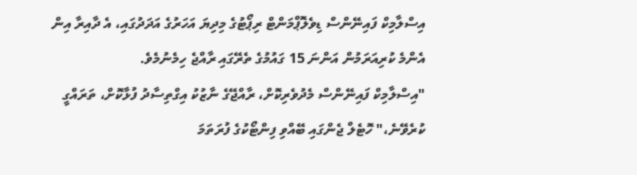އިސްލާމިކް ފައިނޭންސް ޑިވެލޮޕްމަންޓް ރިޕޯޓުގެ މިދިޔަ އަހަރުގެ އަދަދުގައި، އެ ދާއިރާ އިން އެންމެ ކުރިއަރަމުން އަންނަ 15 ގައުމުގެ ތެރޭގައި ރާއްޖެ ހިމެނުމެވެ.
"އިސްލާމިކް ފައިނޭންސް މެދުވެރިކޮށް، ރާއްޖޭގެ ނާޒުކު އިގްތިސާދު ފުޅާކޮށް، ތަރައްގީ ކުރެވޭނެ،" ހޮޓެލް ޖެންގައި ބޭއްވި ފިންޓޯކުގެ ފުރަތަމަ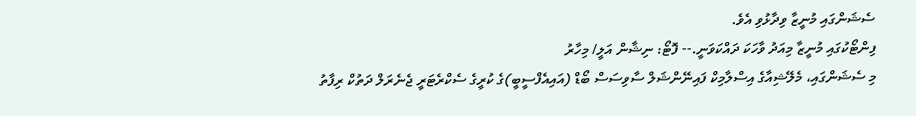ސެޝަންގައި މުނީޒާ ވިދާޅުވި އެވެ.
ފިންޓޯކުގައި މުނީޒާ މިއަދު ވާހަކަ ދައްކަވަނީ.-- ފޮޓޯ: ނިޝާން އަލީ/ މިހާރު
މި ސެޝަންގައި، މެލޭޝިއާގެ އިސްލާމިކް ފައިނޭންޝަލް ސާވިސަސް ބޯޑް (އައިއެފްސީބީ)ގެ ކުރީގެ ސެކްރެޓަރީ ޖެނެރަލް ދަތުކް ރިފާތު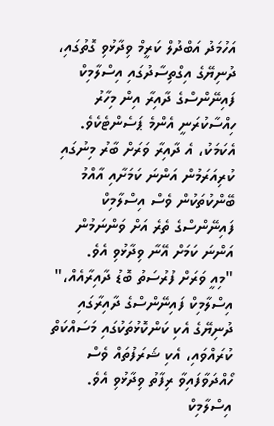އަހުމަދު އަބްދުލް ކަރީމް ވިދާޅުވި ގޮތުގައި، ދުނިޔޭގެ އިގްތިސާދުގައި އިސްލާމިކް ފައިނޭންސްގެ ދާއިރާ އިން މިހާރު ހިއްސާކުރަނީ އެންމެ ޕަސެންޓެކެވެ. އެކަމަކު، އެ ދާއިރާ ވަރަށް ބާރު މިނުގައި ކުރިއަރަމުން އަންނަ ކަމަށާއި އާއްމު ބޭންކުތަކުން ވެސް އިސްލާމިކް ފައިނޭންސްގެ ތެރެ އަށް ވަންނަމުން އަންނަ ކަމަށް އޭނާ ވިދާޅުވި އެވެ.
"މިއީ ވަރަށް ފުރުސަތު ބޮޑު ދާއިރާއެއް،" އިސްލާމިކް ފައިނޭންސްގެ ދާއިރާގައި ދުނިޔޭގެ އެކި ކަންކޮޅުތަކުގައި މަސައްކަތް ކުރައްވައި، އެކި ޝަރަފުތައް ވެސް ހޯއްދަވާފައިވާ ރިފާތު ވިދާޅުވި އެވެ.
އިސްލާމިކް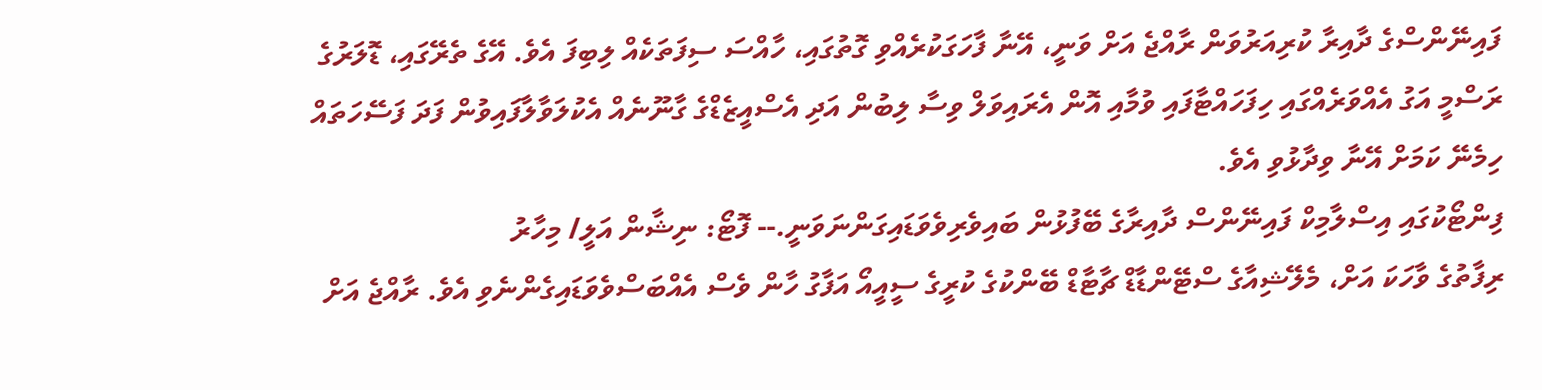ފައިނޭންސްގެ ދާއިރާ ކުރިއަރުވަން ރާއްޖެ އަށް ވަނީ، އޭނާ ފާހަގަކުރެއްވި ގޮތުގައި، ހާއްސަ ސިފަތަކެއް ލިބިފަ އެވެ. އޭގެ ތެރޭގައި، ޑޮލަރުގެ ރަސްމީ އަގު އެއްވަރެއްގައި ހިފަހައްޓާފައި ވުމާއި އޮން އެރައިވަލް ވިސާ ލިބުން އަދި އެސްއީޒެޑްގެ ގާނޫނެއް އެކުލަވާލާފައިވުން ފަދަ ފަސޭހަތައް ހިމެނޭ ކަމަށް އޭނާ ވިދާޅުވި އެވެ.
ފިންޓޯކުގައި އިސްލާމިކް ފައިނޭންސް ދާއިރާގެ ބޭފުޅުން ބައިވެރިވެވަޑައިގަންނަވަނީ.-- ފޮޓޯ: ނިޝާން އަލީ/ މިހާރު
ރިފާތުގެ ވާހަކަ އަށް، މެލޭޝިއާގެ ސްޓޭންޑާޑް ޗާޓާޑް ބޭންކުގެ ކުރީގެ ސީއީއޯ އަފާގު ހާން ވެސް އެއްބަސްވެވަޑައިގެންނެވި އެވެ. ރާއްޖެ އަށް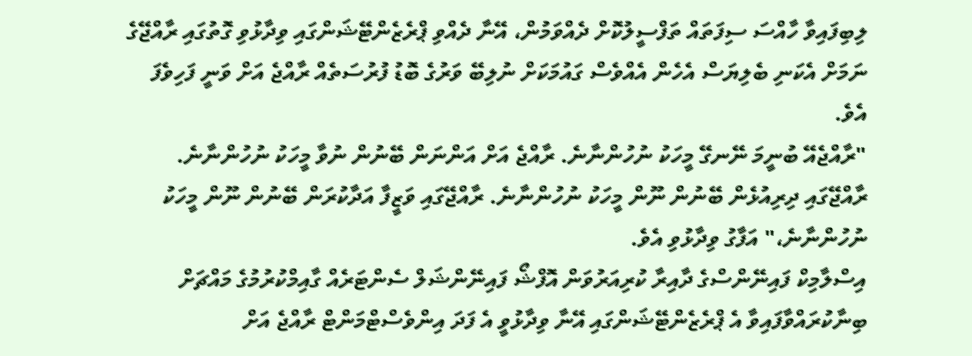ލިބިފައިވާ ހާއްސަ ސިފަތައް ތަފްސީލުކޮށް ދެއްވަމުން، އޭނާ ދެއްވި ޕްރެޒެންޓޭޝަންގައި ވިދާޅުވި ގޮތުގައި ރާއްޖޭގެ ނަމަށް އެކަނި ބެލިޔަސް އެހެން އެއްވެސް ގައުމަކަށް ނުލިބޭ ވަރުގެ ބޮޑު ފުރުސަތެއް ރާއްޖެ އަށް ވަނީ ފަހިވެފަ އެވެ.
"ރާއްޖެއޭ ބުނީމަ ނޭނގޭ މީހަކު ނުހުންނާނެ. ރާއްޖެ އަށް އަންނަން ބޭނުން ނުވާ މީހަކު ނުހުންނާނެ. ރާއްޖޭގައި ދިރިއުޅެން ބޭނުން ނޫން މީހަކު ނުހުންނާނެ. ރާއްޖޭގައި ވަޒީފާ އަދާކުރަން ބޭނުން ނޫން މީހަކު ނުހުންނާނެ،" އަފާގު ވިދާޅުވި އެވެ.
އިސްލާމިކް ފައިނޭންސްގެ ދާއިރާ ކުރިއަރުވަން އޮފްޝޯ ފައިނޭންޝަލް ސެންޓަރެއް ގާއިމްކުރުމުގެ މައްޗަށް ބިނާކުރައްވާފައިވާ އެ ޕްރެޒެންޓޭޝަންގައި އޭނާ ވިދާޅުވީ އެ ފަދަ އިންވެސްޓްމަންޓް ރާއްޖެ އަށް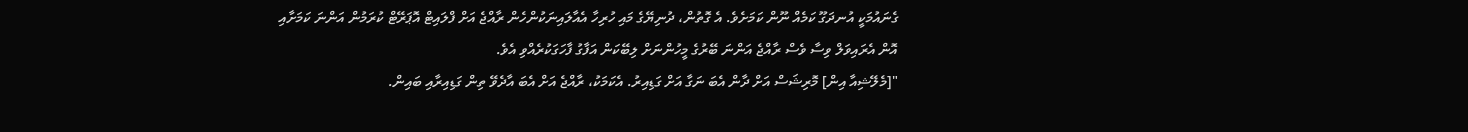ގެނައުމަކީ އުނދަގޫ ކަމެއް ނޫން ކަމަށެވެ. އެ ގޮތުން، ދުނިޔޭގެ މައި ހުރިހާ އެއާލައިނަކުންހެން ރާއްޖެ އަށް ފްލައިޓް އޮޕަރޭޓް ކުރަމުން އަންނަ ކަމަށާއި އޮން އެރައިވަލް ވިސާ ވެސް ރާއްޖެ އަންނަ ބޭރުގެ މީހުންނަށް ލިބޭކަން އަފާގު ފާހަގަކުރެއްވި އެވެ.
"[މެލޭޝިއާ އިން] މޮރިޝަސް އަށް ދާން އެބަ ނަގާ އަށް ގަޑިއިރު. އެކަމަކު، ރާއްޖެ އަށް އެބަ އާދެވޭ ތިން ގަޑިއިރާއި ބައިން.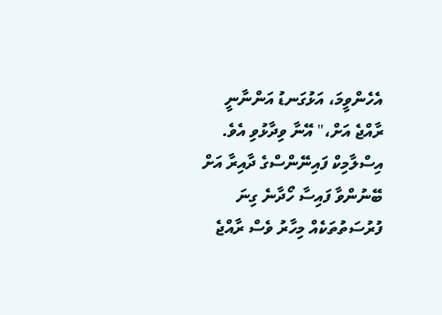އެހެންވީމަ، އަޅުގަނޑު އަންނާނީ ރާއްޖެ އަށް،" އޭނާ ވިދާޅުވި އެވެ.
އިސްލާމިކް ފައިނޭންސްގެ ދާއިރާ އަށް ބޭނުންވާ ފައިސާ ހޯދާނެ ގިނަ ފުރުސަތުތަކެއް މިހާރު ވެސް ރާއްޖެ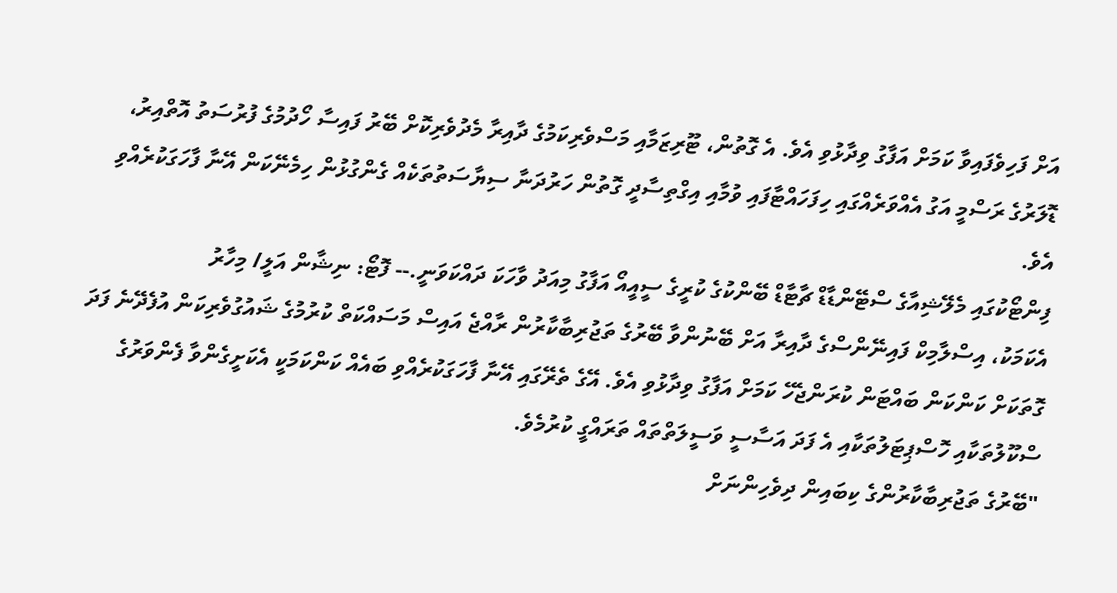އަށް ފަހިވެފައިވާ ކަމަށް އަފާގު ވިދާޅުވި އެވެ. އެ ގޮތުން، ޓޫރިޒަމާއި މަސްވެރިކަމުގެ ދާއިރާ މެދުވެރިކޮށް ބޭރު ފައިސާ ހޯދުމުގެ ފުރުސަތު އޮތްއިރު، ޑޮލަރުގެ ރަސްމީ އަގު އެއްވަރެއްގައި ހިފަހައްޓާފައި ވުމާއި އިގްތިސާދީ ގޮތުން ހަރުދަނާ ސިޔާސަތުތަކެއް ގެންގުޅުން ހިމެނޭކަން އޭނާ ފާހަގަކުރެއްވި އެވެ.
ފިންޓޯކުގައި މެލޭޝިއާގެ ސްޓޭންޑާޑް ޗާޓާޑް ބޭންކުގެ ކުރީގެ ސީއީއޯ އަފާގު މިއަދު ވާހަކަ ދައްކަވަނީ.-- ފޮޓޯ: ނިޝާން އަލީ/ މިހާރު
އެކަމަކު، އިސްލާމިކް ފައިނޭންސްގެ ދާއިރާ އަށް ބޭނުންވާ ބޭރުގެ ތަޖުރިބާކާރުން ރާއްޖެ އައިސް މަސައްކަތް ކުރުމުގެ ޝައުގުވެރިކަން އުފެދޭނެ ފަދަ ގޮތަކަށް ކަންކަން ބައްޓަން ކުރަންޖެހޭ ކަމަށް އަފާގު ވިދާޅުވި އެވެ. އޭގެ ތެރޭގައި އޭނާ ފާހަގަކުރެއްވި ބައެއް ކަންކަމަކީ އެކަށީގެންވާ ފެންވަރުގެ ސްކޫލުތަކާއި ހޮސްޕިޓަލުތަކާއި އެ ފަދަ އަސާސީ ވަސީލަތްތައް ތަރައްގީ ކުރުމެވެ.
"ބޭރުގެ ތަޖުރިބާކާރުންގެ ކިބައިން ދިވެހިންނަށް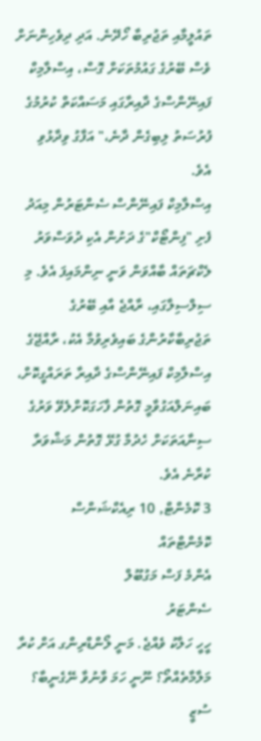ތައުލީމާއި ތަޖުރިބާ ހޯދޭނެ. އަދި ދިވެހިންނަށް ވެސް ބޭރުގެ ގައުމުތަކަށް ގޮސް، އިސްލާމިކް ފައިނޭންސްގެ ދާއިރާގައި މަސައްކަތް ކުރުމުގެ ފުރުސަތު ލިބިގެން ދާނެ،" އަފާގު ވިދާޅުވި އެވެ.
އިސްލާމިކް ފައިނޭންސް ސެންޓަރުން މިއަދު ފެށި "ފިންޓޯކް"ގެ ދަށުން އެކި ދުވަސްވަރު ލެކްޗަތައް ބާއްވަން ވަނީ ނިންމައިފަ އެވެ. މި ސިލްސިލާގައި، ރާއްޖެ އާއި ބޭރުގެ ތަޖުރިބާކާރުންގެ ބައިވެރިވުމާ އެކު، ރާއްޖޭގެ އިސްލާމިކް ފައިނޭންސްގެ ދާއިރާ ތަރައްގީކޮށް، ބައިނަލްއަގުވާމީ ގޮތުން ފާހަގަކޮށްލެވޭ ވަރުގެ ސިނާއަތަކަށް ހެދުމާ ގުޅޭ ގޮތުން މަޝްވަރާ ކުރާނެ އެވެ.
3 ކޮމެންޓް, 10 ރިއެކްޝަންސް
ކޮމެންޓްތައް
އެންމެ ފަސް މަގުބޫލް
ސެންޓަރު
ހީހީ ހަލާކު ވެއްޖެ. މަނީ ލޯންޑްރިންގ އަށް ކުރާ މަލާމާތެއްތޯ؟ ނޫނީ ހަމަ ވާނުވާ ނޭގެނީބާ؟
ސުޒީ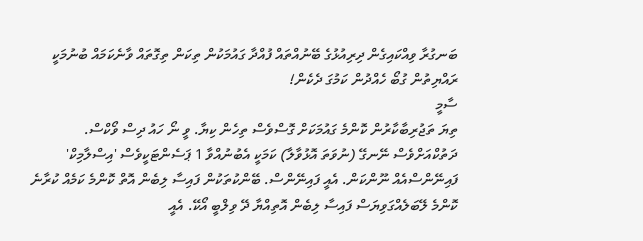ބަނގުރާ ވިއްކައިގެން ދިރިއުޅުގެ ބޭނުއްތައް ފުއްދާ ގައުމަކުން ތިކަން ތިގޮތައް ވާނެކަމައް ބުނުމަކީ ރައްޔިތުން ގުބޯ ހެއްދުން ކަމުގަ ދެކެން!
ސާމީ
ތިޔަ ތަޖުރިބާކާރުން ކޮންމެ ގައުމަކަށް ގޮސްވެސް ތިހެން ކިޔާ. ވީ ނޯ ހައު ދިސް ވޯކްސް. ދަތުކްއަށްވެސް ނޭނގޭ (ނުވަތަ އޮޅުވާލާ) ކަމަކީ އެބުނުއްވާ 1 ޕަސެންޓަކީވެސް 'އިސްލާމިކް' ފައިނޭންސްއެއް ނޫންކަން. އެއީ ފައިނޭންސް. ބޭންކުތަކުން ފައިސާ ލިބެން އޮތް ކޮންމެ ކަމެއް ކުރާނެ ކޮންމެ ލޭބަލެއްގަވިޔަސް ފައިސާ ލިބެން އޮތިއްޔާ ދޭ ވިލްބީ އޯކޭ. އެއީ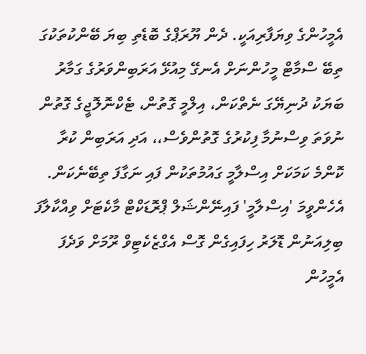އެމީހުންގެ ވިޔަފާރިއަކީ. ދެން ޔޫރަޕްގެ ބޮޑެތި ބިޔަ ބޭންކުތަކުގަ ތިބޭ ސްމާޓް މީހުންނަށް އެނގޭ މިއުޅޭ އަރަބިންވަރުގެ ގަމާރު ބަޔަކު ދުނިޔޭގަ ނެތްކަން، އިލްމީ ގޮތުން، ޓެކްނޮލޮޖީގެ ގޮތުން ނުވަތަ ވިސްނުމާ ފިކުރުގެ ގޮތުންވެސް،، އަދި އަރަބިން ކުރާ ކޮންމެ ކަމަކަށް އިސްލާމީ ގައުމުތަކުން ފައި ނަގާފަ ތިބޭނެކަން. އެހެންވީމަ 'އިސްލާމީ' ފައިނޭންޝަލް ޕްރޮޑަކްޓް މާކެޓަށް ވިއްކާލާފަ ބިލިއަނުން ޑޮލަރު ހިފައިގެން ގޮސް އެގްޒެކެޓިވް ރޫމަށް ވަދެފަ އެމީހުން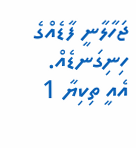ޖަހާލާނީ ފާޑެއްގެ ހިނިގަނޑެއް. އެއީ ތިކިޔާ 1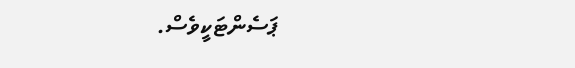ޕަސެންޓަކީވެސް.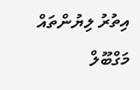އިތުރު ލިޔުންތައް
މަގްބޫލް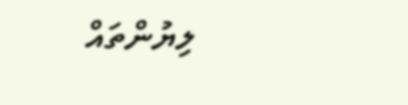ލިޔުންތައް